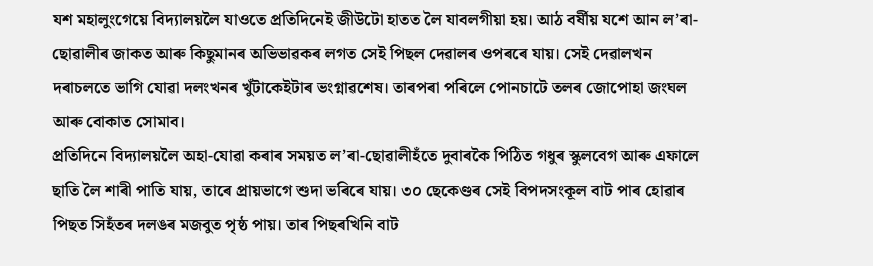যশ মহালুংগেয়ে বিদ্যালয়লৈ যাওতে প্ৰতিদিনেই জীউটো হাতত লৈ যাবলগীয়া হয়। আঠ বৰ্ষীয় যশে আন ল’ৰা-ছোৱালীৰ জাকত আৰু কিছুমানৰ অভিভাৱকৰ লগত সেই পিছল দেৱালৰ ওপৰৰে যায়। সেই দেৱালখন দৰাচলতে ভাগি যোৱা দলংখনৰ খুঁটাকেইটাৰ ভংগ্নাৱশেষ। তাৰপৰা পৰিলে পোনচাটে তলৰ জোপোহা জংঘল আৰু বোকাত সোমাব।
প্ৰতিদিনে বিদ্যালয়লৈ অহা-যোৱা কৰাৰ সময়ত ল’ৰা-ছোৱালীহঁতে দুবাৰকৈ পিঠিত গধুৰ স্কুলবেগ আৰু এফালে ছাতি লৈ শাৰী পাতি যায়, তাৰে প্ৰায়ভাগে শুদা ভৰিৰে যায়। ৩০ ছেকেণ্ডৰ সেই বিপদসংকূল বাট পাৰ হোৱাৰ পিছত সিহঁতৰ দলঙৰ মজবুত পৃষ্ঠ পায়। তাৰ পিছৰখিনি বাট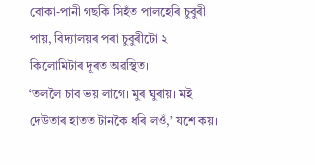বোকা-পানী গছকি সিহঁত পালহেৰি চুবুৰী পায়, বিদ্যালয়ৰ পৰা চুবুৰীটো ২ কিলোমিটাৰ দূৰত অৱস্থিত।
‘তললৈ চাব ভয় লাগে। মুৰ ঘুৰায়। মই দেউতাৰ হাতত টানকৈ ধৰি লওঁ,’ যশে কয়।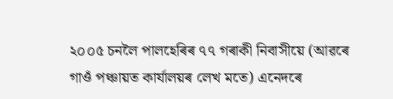২০০৫ চনলৈ পালহেৰিৰ ৭৭ গৰাকী নিবাসীয়ে (আৱৰে গাওঁ পঞ্চায়ত কাৰ্যালয়ৰ লেখ মতে) এনেদৰে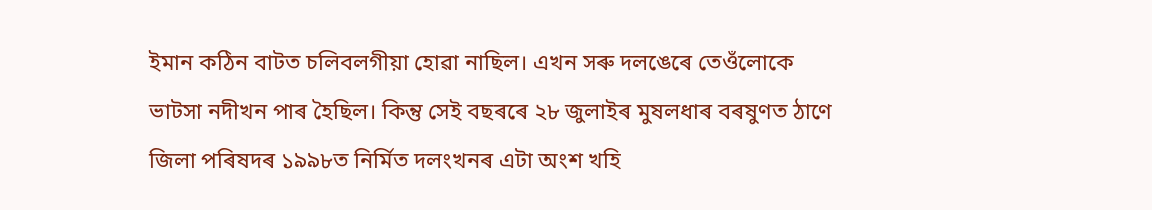ইমান কঠিন বাটত চলিবলগীয়া হোৱা নাছিল। এখন সৰু দলঙেৰে তেওঁলোকে ভাটসা নদীখন পাৰ হৈছিল। কিন্তু সেই বছৰৰে ২৮ জুলাইৰ মুষলধাৰ বৰষুণত ঠাণে জিলা পৰিষদৰ ১৯৯৮ত নিৰ্মিত দলংখনৰ এটা অংশ খহি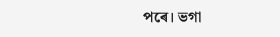পৰে। ভগা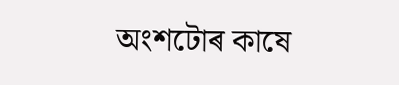অংশটোৰ কাষে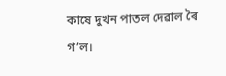কাষে দুখন পাতল দেৱাল ৰৈ গ’ল।